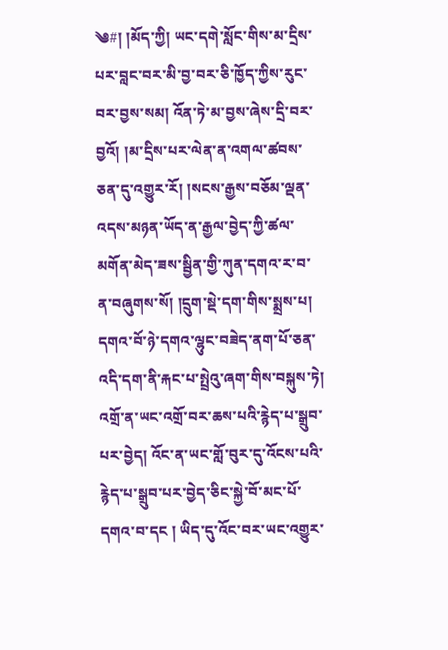༄#། །མོད་ཀྱི། ཡང་དགེ་སློང་གིས་མ་དྲིས་པར་བླང་བར་མི་བྱ་བར་ཅི་ཁྱོད་ཀྱིས་རུང་བར་བྱས་སམ། འོན་ཏེ་མ་བྱས་ཞེས་དྲི་བར་བྱའོ། །མ་དྲིས་པར་ལེན་ན་འགལ་ཚབས་ཅན་དུ་འགྱུར་རོ། །སངས་རྒྱས་བཅོམ་ལྡན་འདས་མཉན་ཡོད་ན་རྒྱལ་བྱེད་ཀྱི་ཚལ་མགོན་མེད་ཟས་སྦྱིན་གྱི་ཀུན་དགའ་ར་བ་ན་བཞུགས་སོ། །དྲུག་སྡེ་དག་གིས་སྨྲས་པ། དགའ་བོ་ཉེ་དགའ་ལྷུང་བཟེད་ནག་པོ་ཅན་འདི་དག་ནི་རྐང་པ་སྤྲེའུ་ཞག་གིས་བསྐུས་ཏེ། འགྲོ་ན་ཡང་འགྲོ་བར་ཆས་པའི་རྙེད་པ་སྒྲུབ་པར་བྱེད། འོང་ན་ཡང་གློ་བུར་དུ་འོངས་པའི་རྙེད་པ་སྒྲུབ་པར་བྱེད་ཅིང་སྐྱེ་བོ་མང་པོ་དགའ་བ་དང ། ཡིད་དུ་འོང་བར་ཡང་འགྱུར་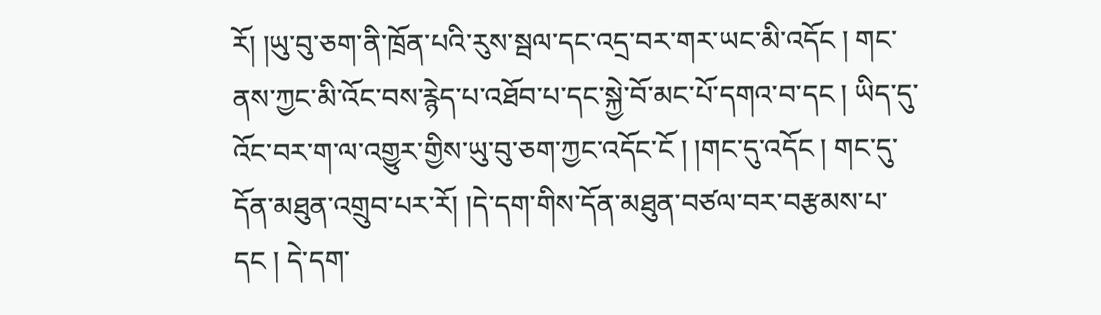རོ། །ཡུ་བུ་ཅག་ནི་ཁྲོན་པའི་རུས་སྦལ་དང་འདྲ་བར་གར་ཡང་མི་འདོང ། གང་ནས་ཀྱང་མི་འོང་བས་རྙེད་པ་འཐོབ་པ་དང་སྐྱེ་བོ་མང་པོ་དགའ་བ་དང ། ཡིད་དུ་འོང་བར་ག་ལ་འགྱུར་གྱིས་ཡུ་བུ་ཅག་ཀྱང་འདོང་ངོ ། །གང་དུ་འདོང ། གང་དུ་དོན་མཐུན་འགྲུབ་པར་རོ། །དེ་དག་གིས་དོན་མཐུན་བཙལ་བར་བརྩམས་པ་དང ། དེ་དག་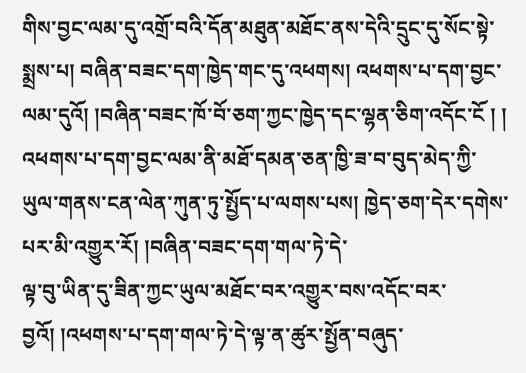གིས་བྱང་ལམ་དུ་འགྲོ་བའི་དོན་མཐུན་མཐོང་ནས་དེའི་དྲུང་དུ་སོང་སྟེ་སྨྲས་པ། བཞིན་བཟང་དག་ཁྱེད་གང་དུ་འཕགས། འཕགས་པ་དག་བྱང་ལམ་དུའོ། །བཞིན་བཟང་ཁོ་བོ་ཅག་ཀྱང་ཁྱེད་དང་ལྷན་ཅིག་འདོང་ངོ ། ། འཕགས་པ་དག་བྱང་ལམ་ནི་མཐོ་དམན་ཅན་ཁྱི་ཟ་བ་བུད་མེད་ཀྱི་ཡུལ་གནས་ངན་ལེན་ཀུན་ཏུ་སྤྱོད་པ་ལགས་པས། ཁྱེད་ཅག་དེར་དགེས་པར་མི་འགྱུར་རོ། །བཞིན་བཟང་དག་གལ་ཏེ་དེ་
ལྟ་བུ་ཡིན་དུ་ཟིན་ཀྱང་ཡུལ་མཐོང་བར་འགྱུར་བས་འདོང་བར་བྱའོ། །འཕགས་པ་དག་གལ་ཏེ་དེ་ལྟ་ན་ཚུར་སྤྱོན་བཞུད་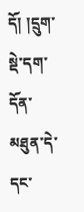དོ། །དྲུག་སྡེ་དག་དོན་མཐུན་དེ་དང་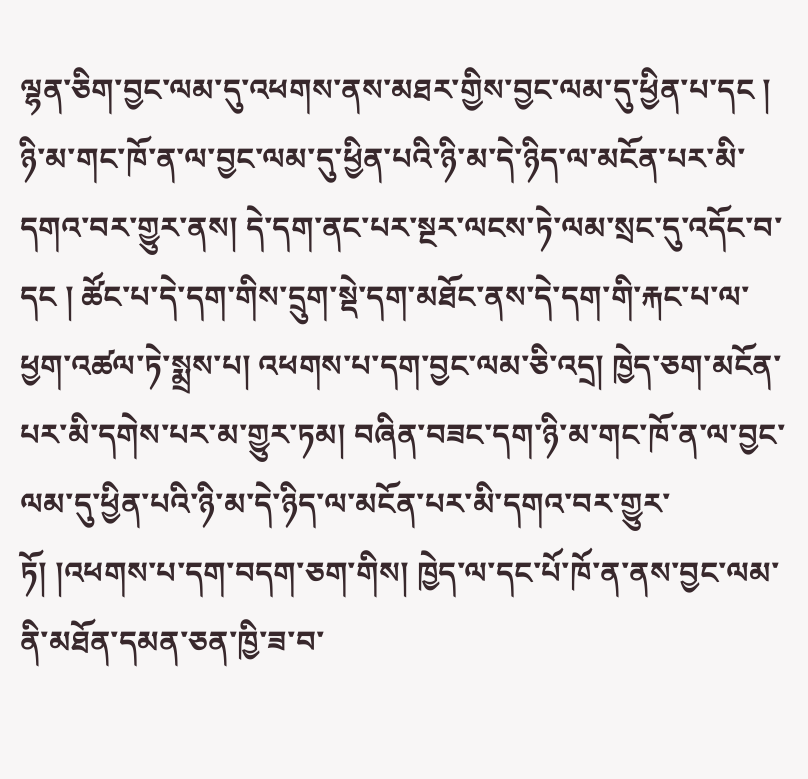ལྷན་ཅིག་བྱང་ལམ་དུ་འཕགས་ནས་མཐར་གྱིས་བྱང་ལམ་དུ་ཕྱིན་པ་དང ། ཉི་མ་གང་ཁོ་ན་ལ་བྱང་ལམ་དུ་ཕྱིན་པའི་ཉི་མ་དེ་ཉིད་ལ་མངོན་པར་མི་དགའ་བར་གྱུར་ནས། དེ་དག་ནང་པར་སྔར་ལངས་ཏེ་ལམ་སྲང་དུ་འདོང་བ་དང ། ཚོང་པ་དེ་དག་གིས་དྲུག་སྡེ་དག་མཐོང་ནས་དེ་དག་གི་རྐང་པ་ལ་ཕྱག་འཚལ་ཏེ་སྨྲས་པ། འཕགས་པ་དག་བྱང་ལམ་ཅི་འདྲ། ཁྱེད་ཅག་མངོན་པར་མི་དགེས་པར་མ་གྱུར་ཏམ། བཞིན་བཟང་དག་ཉི་མ་གང་ཁོ་ན་ལ་བྱང་ལམ་དུ་ཕྱིན་པའི་ཉི་མ་དེ་ཉིད་ལ་མངོན་པར་མི་དགའ་བར་གྱུར་ཏོ། །འཕགས་པ་དག་བདག་ཅག་གིས། ཁྱེད་ལ་དང་པོ་ཁོ་ན་ནས་བྱང་ལམ་ནི་མཐོན་དམན་ཅན་ཁྱི་ཟ་བ་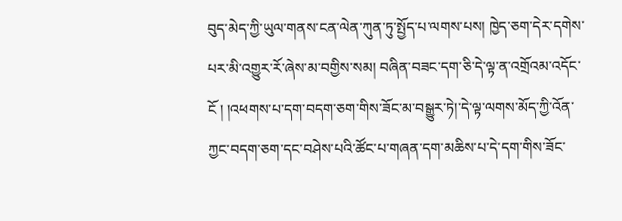བུད་མེད་ཀྱི་ཡུལ་གནས་ངན་ལེན་ཀུན་ཏུ་སྤྱོད་པ་ལགས་པས། ཁྱེད་ཅག་དེར་དགེས་པར་མི་འགྱུར་རོ་ཞེས་མ་བགྱིས་སམ། བཞིན་བཟང་དག་ཅི་དེ་ལྟ་ན་འགྲོའམ་འདོང་ངོ ། །འཕགས་པ་དག་བདག་ཅག་གིས་ཟོང་མ་བསྒྱུར་ཏེ།་དེ་ལྟ་ལགས་མོད་ཀྱི་འོན་ཀྱང་བདག་ཅག་དང་བཤེས་པའི་ཚོང་པ་གཞན་དག་མཆིས་པ་དེ་དག་གིས་ཟོང་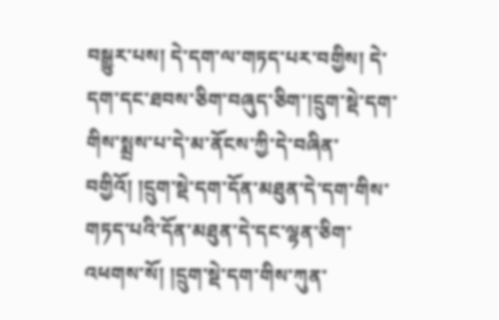བསྒྱུར་པས། དེ་དག་ལ་གཏད་པར་བགྱིས། དེ་དག་དང་ཐབས་ཅིག་བཞུད་ཅིག་།དྲུག་སྡེ་དག་གིས་སྨྲས་པ་དེ་མ་ནོངས་ཀྱི་དེ་བཞིན་བགྱིའོ། །དྲུག་སྡེ་དག་དོན་མཐུན་དེ་དག་གིས་གཏད་པའི་དོན་མཐུན་དེ་དང་ལྷན་ཅིག་འཕགས་སོ། །དྲུག་སྡེ་དག་གིས་ཀུན་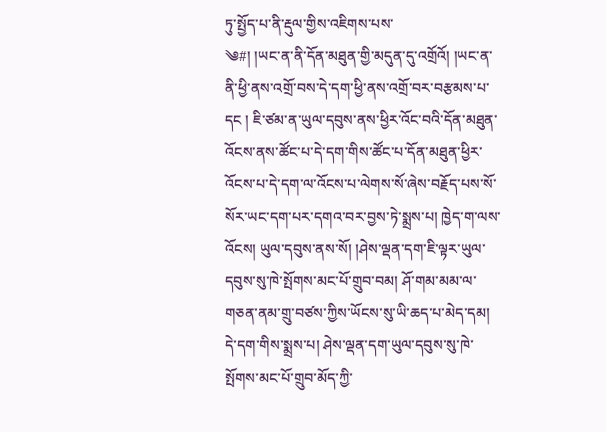ཏུ་སྤྱོད་པ་ནི་རྡུལ་གྱིས་འཇིགས་པས་
༄#། །ཡང་ན་ནི་དོན་མཐུན་གྱི་མདུན་དུ་འགྲོའོ། །ཡང་ན་ནི་ཕྱི་ནས་འགྲོ་བས་དེ་དག་ཕྱི་ནས་འགྲོ་བར་བརྩམས་པ་དང ། ཇི་ཙམ་ན་ཡུལ་དབུས་ནས་ཕྱིར་འོང་བའི་དོན་མཐུན་འོངས་ནས་ཚོང་པ་དེ་དག་གིས་ཚོང་པ་དོན་མཐུན་ཕྱིར་འོངས་པ་དེ་དག་ལ་འོངས་པ་ལེགས་སོ་ཞེས་བརྗོད་པས་སོ་སོར་ཡང་དག་པར་དགའ་བར་བྱས་ཏེ་སྨྲས་པ། ཁྱེད་ག་ལས་འོངས། ཡུལ་དབུས་ནས་སོ། །ཤེས་ལྡན་དག་ཇི་ལྟར་ཡུལ་དབུས་སུ་ཁེ་སྤོགས་མང་པོ་གྲུབ་བམ། ཤོ་གམ་མམ་ལ་གཅན་ནམ་གྲུ་བཙས་ཀྱིས་ཡོངས་སུ་ཡི་ཆད་པ་མེད་དམ། དེ་དག་གིས་སྨྲས་པ། ཤེས་ལྡན་དག་ཡུལ་དབུས་སུ་ཁེ་སྤོགས་མང་པོ་གྲུབ་མོད་ཀྱི་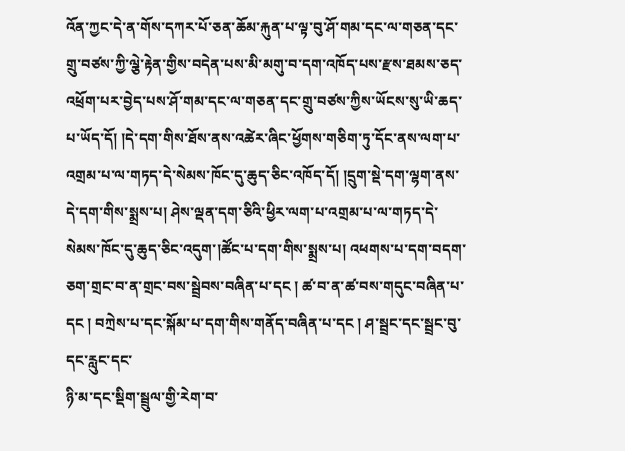འོན་ཀྱང་དེ་ན་གོས་དཀར་པོ་ཅན་ཆོམ་རྐུན་པ་ལྟ་བུ་ཤོ་གམ་དང་ལ་གཅན་དང་གྲུ་བཙས་ཀྱི་ལྕེ་རྟེན་གྱིས་བདེན་པས་མི་མགུ་བ་དག་འཁོད་པས་རྫས་ཐམས་ཅད་འཕྲོག་པར་བྱེད་པས་ཤོ་གམ་དང་ལ་གཅན་དང་གྲུ་བཙས་ཀྱིས་ཡོངས་སུ་ཡི་ཆད་པ་ཡོད་དོ། །དེ་དག་གིས་ཐོས་ནས་འཚེར་ཞིང་ཕྱོགས་གཅིག་ཏུ་དོང་ནས་ལག་པ་འགྲམ་པ་ལ་གཏད་དེ་སེམས་ཁོང་དུ་ཆུད་ཅིང་འཁོད་དོ། །དྲུག་སྡེ་དག་ལྷག་ནས་དེ་དག་གིས་སྨྲས་པ། ཤེས་ལྡན་དག་ཅིའི་ཕྱིར་ལག་པ་འགྲམ་པ་ལ་གཏད་དེ་སེམས་ཁོང་དུ་ཆུད་ཅིང་འདུག་།ཚོང་པ་དག་གིས་སྨྲས་པ། འཕགས་པ་དག་བདག་ཅག་གྲང་བ་ན་གྲང་བས་སྦྲེབས་བཞིན་པ་དང ། ཚ་བ་ན་ཚ་བས་གདུང་བཞིན་པ་དང ། བཀྲེས་པ་དང་སྐོམ་པ་དག་གིས་གནོད་བཞིན་པ་དང ། ཤ་སྦྲང་དང་སྦྲང་བུ་དང་རླུང་དང་
ཉི་མ་དང་སྡིག་སྦྲུལ་གྱི་རེག་བ་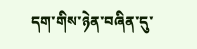དག་གིས་ཉེན་བཞིན་དུ་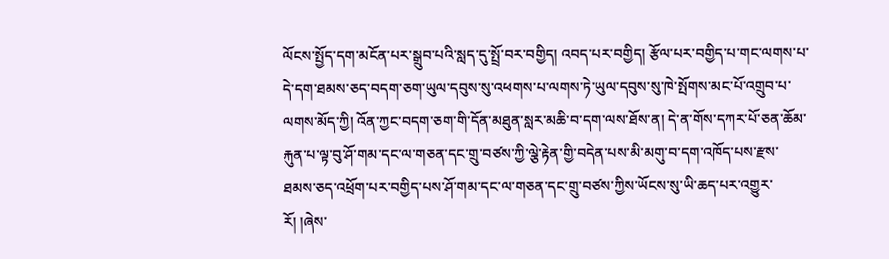ལོངས་སྤྱོད་དག་མངོན་པར་སྒྲུབ་པའི་སླད་དུ་སྤྲོ་བར་བགྱིད། འབད་པར་བགྱིད། རྩོལ་པར་བགྱིད་པ་གང་ལགས་པ་དེ་དག་ཐམས་ཅད་བདག་ཅག་ཡུལ་དབུས་སུ་འཕགས་པ་ལགས་ཏེ་ཡུལ་དབུས་སུ་ཁེ་སྤོགས་མང་པོ་འགྲུབ་པ་ལགས་མོད་ཀྱི། འོན་ཀྱང་བདག་ཅག་གི་དོན་མཐུན་སླར་མཆི་བ་དག་ལས་ཐོས་ན། དེ་ན་གོས་དཀར་པོ་ཅན་ཆོམ་རྐུན་པ་ལྟ་བུ་ཤོ་གམ་དང་ལ་གཅན་དང་གྲུ་བཙས་ཀྱི་ལྕེ་རྟེན་གྱི་བདེན་པས་མི་མགུ་བ་དག་འཁོད་པས་རྫས་ཐམས་ཅད་འཕྲོག་པར་བགྱིད་པས་ཤོ་གམ་དང་ལ་གཅན་དང་གྲུ་བཙས་ཀྱིས་ཡོངས་སུ་ཡི་ཆད་པར་འགྱུར་རོ། །ཞེས་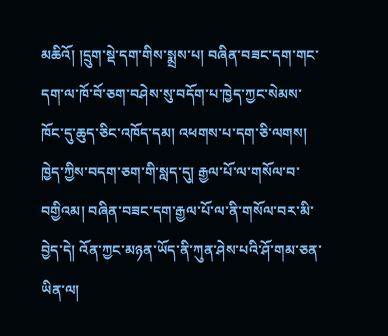མཆིའོ། །དྲུག་སྡེ་དག་གིས་སྨྲས་པ། བཞིན་བཟང་དག་གང་དག་ལ་ཁོ་བོ་ཅག་བཤེས་སུ་བདོག་པ་ཁྱེད་ཀྱང་སེམས་ཁོང་དུ་ཆུད་ཅིང་འཁོད་དམ། འཕགས་པ་དག་ཅི་ལགས། ཁྱེད་ཀྱིས་བདག་ཅག་གི་སླད་དུ། རྒྱལ་པོ་ལ་གསོལ་བ་བགྱིའམ། བཞིན་བཟང་དག་རྒྱལ་པོ་ལ་ནི་གསོལ་བར་མི་བྱེད་དེ། འོན་ཀྱང་མཉན་ཡོད་ནི་ཀུན་ཤེས་པའི་ཤོ་གམ་ཅན་ཡིན་ལ།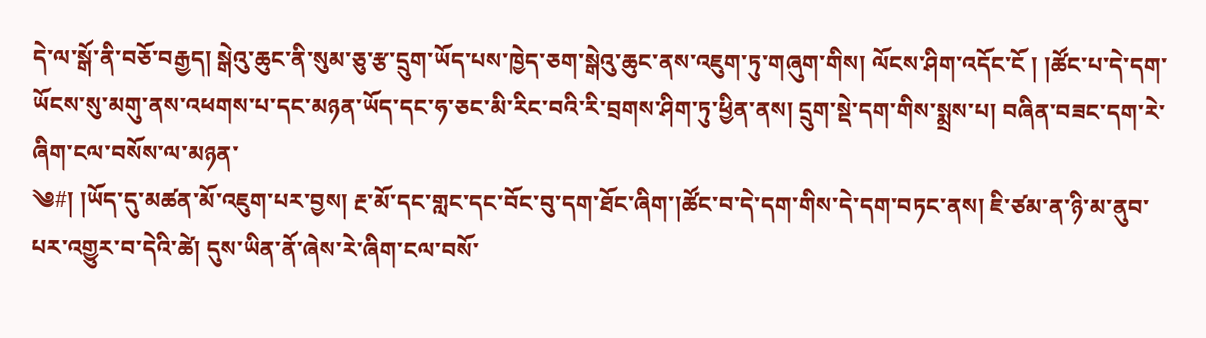དེ་ལ་སྒོ་ནི་བཅོ་བརྒྱད། སྒེའུ་ཆུང་ནི་སུམ་ཅུ་རྩ་དྲུག་ཡོད་པས་ཁྱེད་ཅག་སྒེའུ་ཆུང་ནས་འཇུག་ཏུ་གཞུག་གིས། ལོངས་ཤིག་འདོང་ངོ ། །ཚོང་པ་དེ་དག་ཡོངས་སུ་མགུ་ནས་འཕགས་པ་དང་མཉན་ཡོད་དང་ཧ་ཅང་མི་རིང་བའི་རི་བྲགས་ཤིག་ཏུ་ཕྱིན་ནས། དྲུག་སྡེ་དག་གིས་སྨྲས་པ། བཞིན་བཟང་དག་རེ་ཞིག་ངལ་བསོས་ལ་མཉན་
༄#། །ཡོད་དུ་མཚན་མོ་འཇུག་པར་བྱས། རྔ་མོ་དང་གླང་དང་བོང་བུ་དག་ཐོང་ཞིག་།ཚོང་བ་དེ་དག་གིས་དེ་དག་བཏང་ནས། ཇི་ཙམ་ན་ཉི་མ་ནུབ་པར་འགྱུར་བ་དེའི་ཚེ། དུས་ཡིན་ནོ་ཞེས་རེ་ཞིག་ངལ་བསོ་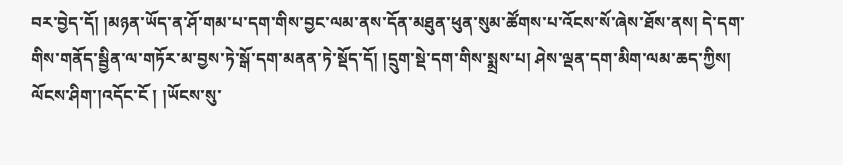བར་བྱེད་དོ། །མཉན་ཡོད་ན་ཤོ་གམ་པ་དག་གིས་བྱང་ལམ་ནས་དོན་མཐུན་ཕུན་སུམ་ཚོགས་པ་འོངས་སོ་ཞེས་ཐོས་ནས། དེ་དག་གིས་གནོད་སྦྱིན་ལ་གཏོར་མ་བྱས་ཏེ་སྒོ་དག་མནན་ཏེ་སྡོད་དོ། །དྲུག་སྡེ་དག་གིས་སྨྲས་པ། ཤེས་ལྡན་དག་མིག་ལམ་ཆད་ཀྱིས། ལོངས་ཤིག་།འདོང་ངོ ། །ཡོངས་སུ་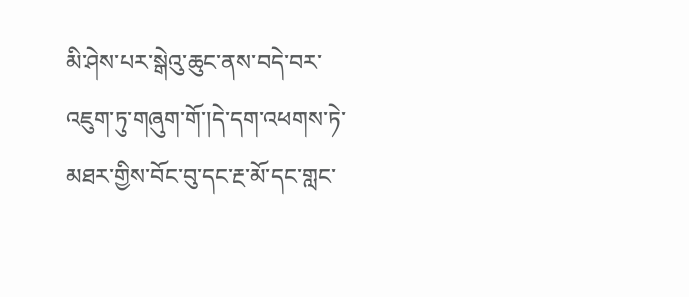མི་ཤེས་པར་སྒེའུ་ཆུང་ནས་བདེ་བར་འཇུག་ཏུ་གཞུག་གོ་།དེ་དག་འཕགས་ཏེ་མཐར་གྱིས་བོང་བུ་དང་རྔ་མོ་དང་གླང་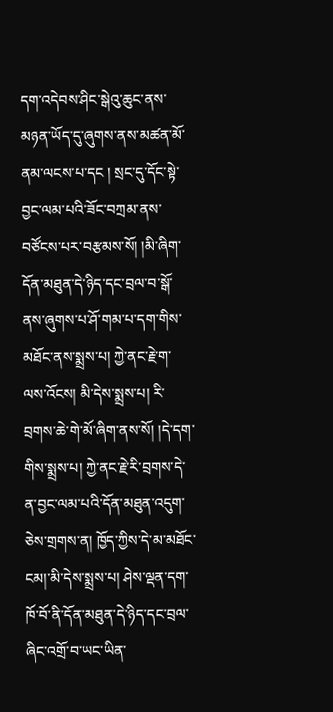དག་འདེབས་ཤིང་སྒེའུ་ཆུང་ནས་མཉན་ཡོད་དུ་ཞུགས་ནས་མཚན་མོ་ནམ་ལངས་པ་དང ། སྲང་དུ་དོང་སྟེ་བྱང་ལམ་པའི་ཟོང་བཀྲམ་ནས་བཙོངས་པར་བརྩམས་སོ། །མི་ཞིག་དོན་མཐུན་དེ་ཉིད་དང་བྲལ་བ་སྒོ་ནས་ཞུགས་པ་ཤོ་གམ་པ་དག་གིས་མཐོང་ནས་སྨྲས་པ། ཀྱེ་ནང་རྗེ་ག་ལས་འོངས། མི་དེས་སྨྲས་པ། རི་བྲགས་ཆེ་གེ་མོ་ཞིག་ནས་སོ། །དེ་དག་གིས་སྨྲས་པ། ཀྱེ་ནང་རྗེ་རི་བྲགས་དེ་ན་བྱང་ལམ་པའི་དོན་མཐུན་འདུག་ཅེས་གྲགས་ན། ཁྱོད་ཀྱིས་དེ་མ་མཐོང་ངམ།་མི་དེས་སྨྲས་པ། ཤེས་ལྡན་དག་ཁོ་བོ་ནི་དོན་མཐུན་དེ་ཉིད་དང་བྲལ་ཞིང་འགྲོ་བ་ཡང་ཡིན་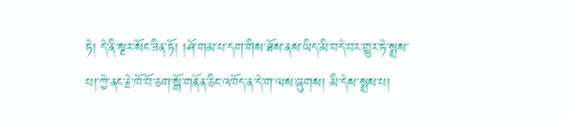ཏེ། དེ་ནི་སྔར་སོང་ཟིན་ཏོ། །ཤོ་གམ་པ་དག་གིས་ཐོས་ནས་ཡིད་མི་བདེ་བར་གྱུར་ཏེ་སྨྲས་
པ།་ཀྱེ་ནང་རྗེ་ཁོ་བོ་ཅག་སྒོ་གནོན་ཅིང་འཁོད་ན་དེ་ག་ལས་ཞུགས། མི་དེས་སྨྲས་པ།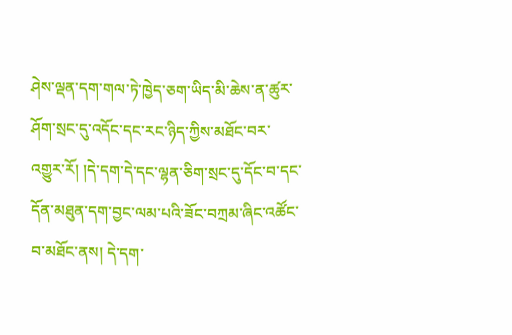ཤེས་ལྡན་དག་གལ་ཏེ་ཁྱེད་ཅག་ཡིད་མི་ཆེས་ན་ཚུར་ཤོག་སྲང་དུ་འདོང་དང་རང་ཉིད་ཀྱིས་མཐོང་བར་འགྱུར་རོ། །དེ་དག་དེ་དང་ལྷན་ཅིག་སྲང་དུ་དོང་བ་དང་དོན་མཐུན་དག་བྱང་ལམ་པའི་ཟོང་བཀྲམ་ཞིང་འཚོང་བ་མཐོང་ནས། དེ་དག་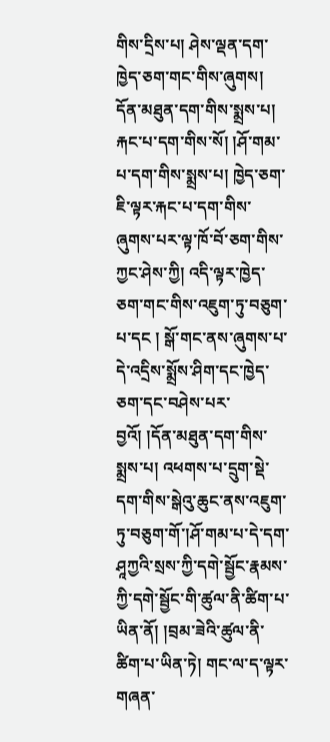གིས་དྲིས་པ། ཤེས་ལྡན་དག་ཁྱེད་ཅག་གང་གིས་ཞུགས། དོན་མཐུན་དག་གིས་སྨྲས་པ། རྐང་པ་དག་གིས་སོ། །ཤོ་གམ་པ་དག་གིས་སྨྲས་པ། ཁྱེད་ཅག་ཇི་ལྟར་རྐང་པ་དག་གིས་ཞུགས་པར་ལྟ་ཁོ་བོ་ཅག་གིས་ཀྱང་ཤེས་ཀྱི། འདི་ལྟར་ཁྱེད་ཅག་གང་གིས་འཇུག་ཏུ་བཅུག་པ་དང ། སྒོ་གང་ནས་ཞུགས་པ་དེ་འདྲིས་སྨྲོས་ཤིག་དང་ཁྱེད་ཅག་དང་བཤེས་པར་བྱའོ། །དོན་མཐུན་དག་གིས་སྨྲས་པ། འཕགས་པ་དྲུག་སྡེ་དག་གིས་སྒེའུ་ཆུང་ནས་འཇུག་ཏུ་བཅུག་གོ་།ཤོ་གམ་པ་དེ་དག་ཤཱཀྱའི་སྲས་ཀྱི་དགེ་སྦྱོང་རྣམས་ཀྱི་དགེ་སྦྱོང་གི་ཚུལ་ནི་ཚིག་པ་ཡིན་ནོ། །བྲམ་ཟེའི་ཚུལ་ནི་ཚིག་པ་ཡིན་ཏེ། གང་ལ་ད་ལྟར་གཞན་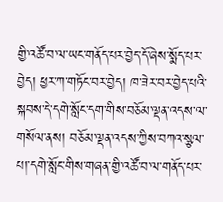གྱི་འཚོ་བ་ལ་ཡང་གནོད་པར་བྱེད་དོ་ཞེས་སྨོད་པར་བྱེད། ཕྱར་ཀ་གཏོང་བར་བྱེད། ཁ་ཟེར་བར་བྱེད་པའི་སྐབས་དེ་དགེ་སློང་དག་གིས་བཅོམ་ལྡན་འདས་ལ་གསོལ་ནས། བཅོམ་ལྡན་འདས་ཀྱིས་བཀའ་སྩལ་པ།་དགེ་སློང་གིས་གཞན་གྱི་འཚོ་བ་ལ་གནོད་པར་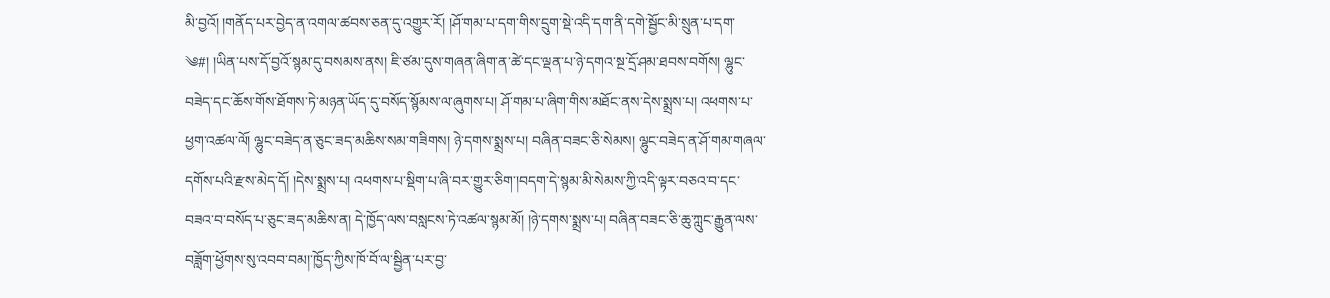མི་བྱའོ། །གནོད་པར་བྱེད་ན་འགལ་ཚབས་ཅན་དུ་འགྱུར་རོ། །ཤོ་གམ་པ་དག་གིས་དྲུག་སྡེ་འདི་དག་ནི་དགེ་སྦྱོང་མི་སྲུན་པ་དག་
༄#། །ཡིན་པས་དོ་བྱའོ་སྙམ་དུ་བསམས་ནས། ཇི་ཙམ་དུས་གཞན་ཞིག་ན་ཚེ་དང་ལྡན་པ་ཉེ་དགའ་སྔ་དྲོ་ཤམ་ཐབས་བགོས། ལྷུང་བཟེད་དང་ཆོས་གོས་ཐོགས་ཏེ་མཉན་ཡོད་དུ་བསོད་སྙོམས་ལ་ཞུགས་པ། ཤོ་གམ་པ་ཞིག་གིས་མཐོང་ནས་དེས་སྨྲས་པ། འཕགས་པ་ཕྱག་འཚལ་ལོ། ལྷུང་བཟེད་ན་ཅུང་ཟད་མཆིས་སམ་གཟིགས། ཉེ་དགས་སྨྲས་པ། བཞིན་བཟང་ཅི་སེམས། ལྷུང་བཟེད་ན་ཤོ་གམ་གཞལ་དགོས་པའི་རྫས་མེད་དོ། །དེས་སྨྲས་པ། འཕགས་པ་སྡིག་པ་ཞི་བར་གྱུར་ཅིག་།བདག་དེ་སྙམ་མི་སེམས་ཀྱི་འདི་ལྟར་བཅའ་བ་དང་བཟའ་བ་བསོད་པ་ཅུང་ཟད་མཆིས་ན། དེ་ཁྱོད་ལས་བསླངས་ཏེ་འཚལ་སྙམ་མོ། །ཉེ་དགས་སྨྲས་པ། བཞིན་བཟང་ཅི་ཆུ་ཀླུང་རྒྱུན་ལས་བཟློག་ཕྱོགས་སུ་འབབ་བམ།་ཁྱོད་ཀྱིས་ཁོ་བོ་ལ་སྦྱིན་པར་བྱ་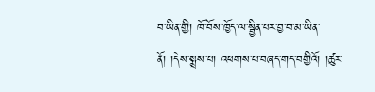བ་ཡིན་གྱི། ཁོ་བོས་ཁྱོད་ལ་སྦྱིན་པར་བྱ་བ་མ་ཡིན་ནོ། །དེས་སྨྲས་པ། འཕགས་པ་བཞད་གད་བགྱིའོ། །ཚུར་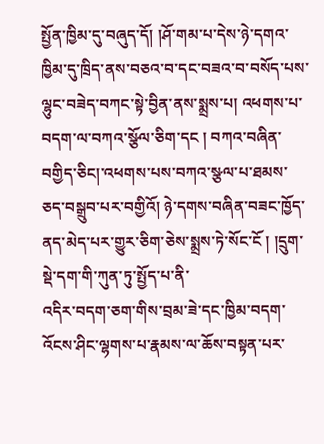སྤྱོན་ཁྱིམ་དུ་བཞུད་དོ། །ཤོ་གམ་པ་དེས་ཉེ་དགའ་ཁྱིམ་དུ་ཁྲིད་ནས་བཅའ་བ་དང་བཟའ་བ་བསོད་པས་ལྷུང་བཟེད་བཀང་སྟེ་བྱིན་ནས་སྨྲས་པ། འཕགས་པ་བདག་ལ་བཀའ་སྩོལ་ཅིག་དང ། བཀའ་བཞིན་བགྱིད་ཅིང།་འཕགས་པས་བཀའ་སྩལ་པ་ཐམས་ཅད་བསྒྲུབ་པར་བགྱིའོ། ཉེ་དགས་བཞིན་བཟང་ཁྱོད་ནད་མེད་པར་གྱུར་ཅིག་ཅེས་སྨྲས་ཏེ་སོང་ངོ ། །དྲུག་སྡེ་དག་གི་ཀུན་ཏུ་སྤྱོད་པ་ནི་
འདིར་བདག་ཅག་གིས་བྲམ་ཟེ་དང་ཁྱིམ་བདག་འོངས་ཤིང་ལྷགས་པ་རྣམས་ལ་ཆོས་བསྟན་པར་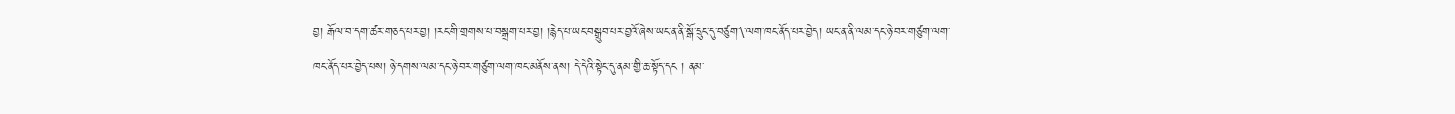བྱ། རྒོལ་བ་དག་ཚར་གཅད་པར་བྱ། །རང་གི་གྲགས་པ་བསྒྲག་པར་བྱ། །རྙེད་པ་ཡང་བསྒྲུབ་པར་བྱའོ་ཞེས་ཡང་ན་ནི་སྒོ་དྲུང་དུ་བཙུག་\་ལག་ཁང་ནོད་པར་བྱེད། ཡང་ན་ནི་ལམ་དང་ཉེ་བར་གཙུག་ལག་ཁང་ནོད་པར་བྱེད་པས། ཉེ་དགས་ལམ་དང་ཉེ་བར་གཙུག་ལག་ཁང་མནོས་ནས། དེ་དེའི་སྟེང་དུ་ནམ་གྱི་ཆ་སྟོད་དང ། ནམ་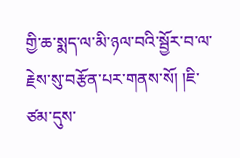གྱི་ཆ་སྨད་ལ་མི་ཉལ་བའི་སྦྱོར་བ་ལ་རྗེས་སུ་བརྩོན་པར་གནས་སོ། །ཇི་ཙམ་དུས་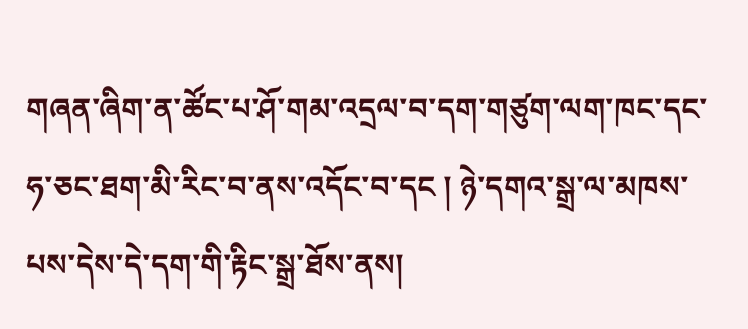གཞན་ཞིག་ན་ཚོང་པ་ཤོ་གམ་འདྲལ་བ་དག་གཙུག་ལག་ཁང་དང་ཧ་ཅང་ཐག་མི་རིང་བ་ནས་འདོང་བ་དང ། ཉེ་དགའ་སྒྲ་ལ་མཁས་པས་དེས་དེ་དག་གི་རྟིང་སྒྲ་ཐོས་ནས།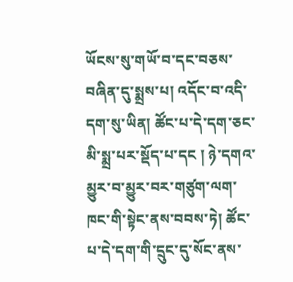ཡོངས་སུ་གཡོ་བ་དང་བཅས་བཞིན་དུ་སྨྲས་པ། འདོང་བ་འདི་དག་སུ་ཡིན། ཚོང་པ་དེ་དག་ཅང་མི་སྨྲ་པར་སྡོད་པ་དང ། ཉེ་དགའ་མྱུར་བ་མྱུར་བར་གཙུག་ལག་ཁང་གི་སྟེང་ནས་བབས་ཏེ། ཚོང་པ་དེ་དག་གི་དྲུང་དུ་སོང་ནས་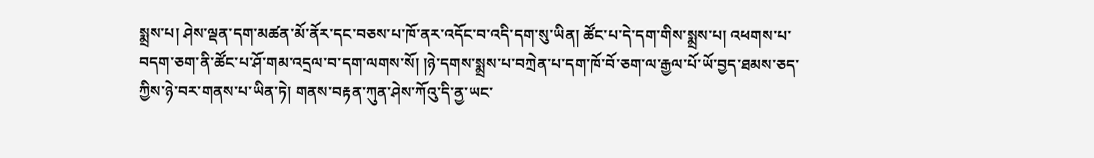སྨྲས་པ། ཤེས་ལྡན་དག་མཚན་མོ་ནོར་དང་བཅས་པ་ཁོ་ནར་འདོང་བ་འདི་དག་སུ་ཡིན། ཚོང་པ་དེ་དག་གིས་སྨྲས་པ། འཕགས་པ་བདག་ཅག་ནི་ཚོང་པ་ཤོ་གམ་འདྲལ་བ་དག་ལགས་སོ། །ཉེ་དགས་སྨྲས་པ་བཀྲེན་པ་དག་ཁོ་བོ་ཅག་ལ་རྒྱལ་པོ་ཡོ་བྱད་ཐམས་ཅད་ཀྱིས་ཉེ་བར་གནས་པ་ཡིན་ཏེ། གནས་བརྟན་ཀུན་ཤེས་ཀོའུ་དི་ནྱ་ཡང་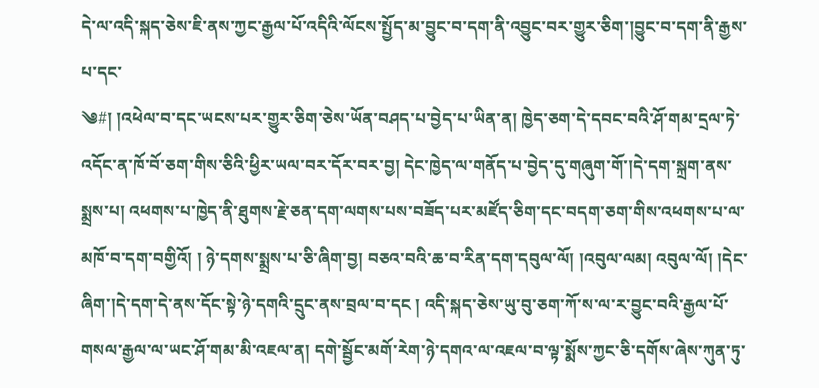དེ་ལ་འདི་སྐད་ཅེས་ཇི་ནས་ཀྱང་རྒྱལ་པོ་འདིའི་ལོངས་སྤྱོད་མ་བྱུང་བ་དག་ནི་འབྱུང་བར་གྱུར་ཅིག་།བྱུང་བ་དག་ནི་རྒྱས་པ་དང་
༄#། །འཕེལ་བ་དང་ཡངས་པར་གྱུར་ཅིག་ཅེས་ཡོན་བཤད་པ་བྱེད་པ་ཡིན་ན། ཁྱེད་ཅག་དེ་དབང་བའི་ཤོ་གམ་དྲལ་ཏེ་འདོང་ན་ཁོ་བོ་ཅག་གིས་ཅིའི་ཕྱིར་ཡལ་བར་དོར་བར་བྱ། དེང་ཁྱེད་ལ་གནོད་པ་བྱེད་དུ་གཞུག་གོ་།དེ་དག་སྐྲག་ནས་སྨྲས་པ། འཕགས་པ་ཁྱེད་ནི་ཐུགས་རྗེ་ཅན་དག་ལགས་པས་བཟོད་པར་མཛོད་ཅིག་དང་བདག་ཅག་གིས་འཕགས་པ་ལ་མཁོ་བ་དག་བགྱིའོ། ། ཉེ་དགས་སྨྲས་པ་ཅི་ཞིག་བྱ། བཅའ་བའི་ཆ་བ་རིན་དག་དབུལ་ལོ། །འབུལ་ལམ། འབུལ་ལོ། །དེང་ཞིག་།དེ་དག་དེ་ནས་དོང་སྟེ་ཉེ་དགའི་དྲུང་ནས་བྲལ་བ་དང ། འདི་སྐད་ཅེས་ཡུ་བུ་ཅག་ཀོ་ས་ལ་ར་བྱུང་བའི་རྒྱལ་པོ་གསལ་རྒྱལ་ལ་ཡང་ཤོ་གམ་མི་འཇལ་ན། དགེ་སྦྱོང་མགོ་རེག་ཉེ་དགའ་ལ་འཇལ་བ་ལྟ་སྨོས་ཀྱང་ཅི་དགོས་ཞེས་ཀུན་ཏུ་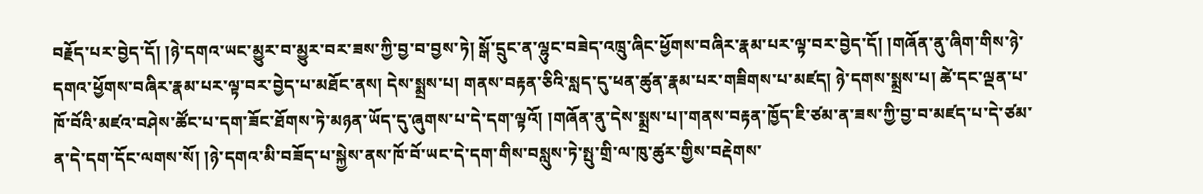བརྗོད་པར་བྱེད་དོ། །ཉེ་དགའ་ཡང་མྱུར་བ་མྱུར་བར་ཟས་ཀྱི་བྱ་བ་བྱས་ཏེ། སྒོ་དྲུང་ན་ལྷུང་བཟེད་འཁྲུ་ཞིང་ཕྱོགས་བཞིར་རྣམ་པར་ལྟ་བར་བྱེད་དོ། །གཞོན་ནུ་ཞིག་གིས་ཉེ་དགའ་ཕྱོགས་བཞིར་རྣམ་པར་ལྟ་བར་བྱེད་པ་མཐོང་ནས། དེས་སྨྲས་པ། གནས་བརྟན་ཅིའི་སླད་དུ་ཕན་ཚུན་རྣམ་པར་གཟིགས་པ་མཛད། ཉེ་དགས་སྨྲས་པ། ཚེ་དང་ལྡན་པ་ཁོ་བོའི་མཛའ་བཤེས་ཚོང་པ་དག་ཟོང་ཐོགས་ཏེ་མཉན་ཡོད་དུ་ཞུགས་པ་དེ་དག་ལྟའོ། །གཞོན་ནུ་དེས་སྨྲས་པ།་གནས་བརྟན་ཁྱོད་ཇི་ཙམ་ན་ཟས་ཀྱི་བྱ་བ་མཛད་པ་དེ་ཙམ་ན་དེ་དག་དོང་ལགས་སོ། །ཉེ་དགའ་མི་བཟོད་པ་སྐྱེས་ནས་ཁོ་བོ་ཡང་དེ་དག་གིས་བསླུས་ཏེ་སྤུ་གྲི་ལ་ཁུ་ཚུར་གྱིས་བརྡེགས་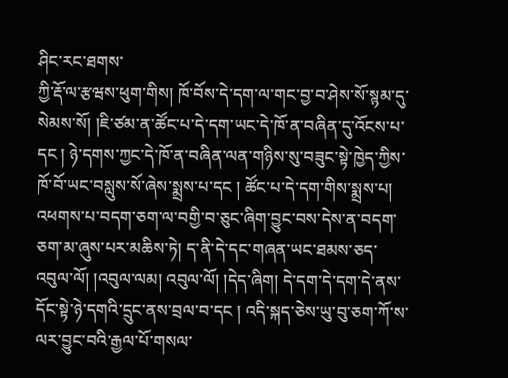ཤིང་རང་ཐགས་
ཀྱི་རྡོ་ལ་རྩཝས་ཕུག་གིས། ཁོ་བོས་དེ་དག་ལ་གང་བྱ་བ་ཤེས་སོ་སྙམ་དུ་སེམས་སོ། །ཇི་ཙམ་ན་ཚོང་པ་དེ་དག་ཡང་དེ་ཁོ་ན་བཞིན་དུ་འོངས་པ་དང ། ཉེ་དགས་ཀྱང་དེ་ཁོ་ན་བཞིན་ལན་གཉིས་སུ་བཟུང་སྟེ་ཁྱེད་ཀྱིས་ཁོ་བོ་ཡང་བསླུས་སོ་ཞེས་སྨྲས་པ་དང ། ཚོང་པ་དེ་དག་གིས་སྨྲས་པ། འཕགས་པ་བདག་ཅག་ལ་བགྱི་བ་ཅུང་ཞིག་བྱུང་བས་དེས་ན་བདག་ཅག་མ་ཞུས་པར་མཆིས་ཏེ། ད་ནི་དེ་དང་གཞན་ཡང་ཐམས་ཅད་འབུལ་ལོ། །འབུལ་ལམ། འབུལ་ལོ། །དེད་ཞིག། དེ་དག་དེ་དག་དེ་ནས་དོང་སྟེ་ཉེ་དགའི་དྲུང་ནས་བྲལ་བ་དང ། འདི་སྐད་ཅེས་ཡུ་བུ་ཅག་ཀོ་ས་ལར་བྱུང་བའི་རྒྱལ་པོ་གསལ་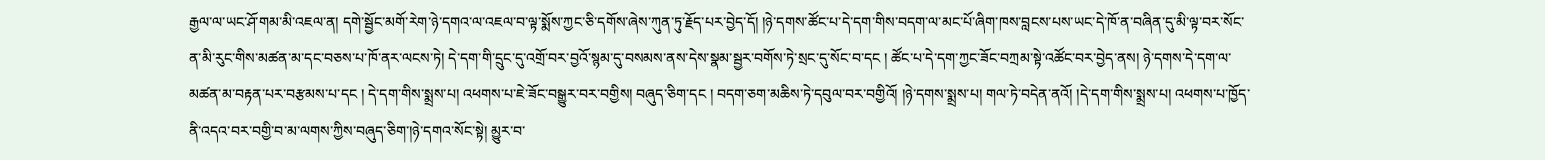རྒྱལ་ལ་ཡང་ཤོ་གམ་མི་འཇལ་ན། དགེ་སྦྱོང་མགོ་རེག་ཉེ་དགའ་ལ་འཇལ་བ་ལྟ་སྨོས་ཀྱང་ཅི་དགོས་ཞེས་ཀུན་ཏུ་རྗོད་པར་བྱེད་དོ། །ཉེ་དགས་ཚོང་པ་དེ་དག་གིས་བདག་ལ་མང་པོ་ཞིག་ཁས་བླངས་པས་ཡང་དེ་ཁོ་ན་བཞིན་དུ་མི་ལྟ་བར་སོང་ན་མི་རུང་གིས་མཚན་མ་དང་བཅས་པ་ཁོ་ནར་ལངས་ཏེ། དེ་དག་གི་དྲུང་དུ་འགྲོ་བར་བྱའོ་སྙམ་དུ་བསམས་ནས་དེས་སྣམ་སྦྱར་བགོས་ཏེ་སྲང་དུ་སོང་བ་དང ། ཚོང་པ་དེ་དག་ཀྱང་ཟོང་བཀྲམ་སྟེ་འཚོང་བར་བྱེད་ནས། ཉེ་དགས་དེ་དག་ལ་མཚན་མ་བརྟན་པར་བརྩམས་པ་དང ། དེ་དག་གིས་སྨྲས་པ། འཕགས་པ་ཇེ་ཟོང་བསྒྱུར་བར་བགྱིས། བཞུད་ཅིག་དང ། བདག་ཅག་མཆིས་ཏེ་དབུལ་བར་བགྱིའོ། །ཉེ་དགས་སྨྲས་པ། གལ་ཏེ་བདེན་ནའོ། །དེ་དག་གིས་སྨྲས་པ། འཕགས་པ་ཁྱོད་ནི་འདའ་བར་བགྱི་བ་མ་ལགས་ཀྱིས་བཞུད་ཅིག་།ཉེ་དགའ་སོང་སྟེ། མྱུར་བ་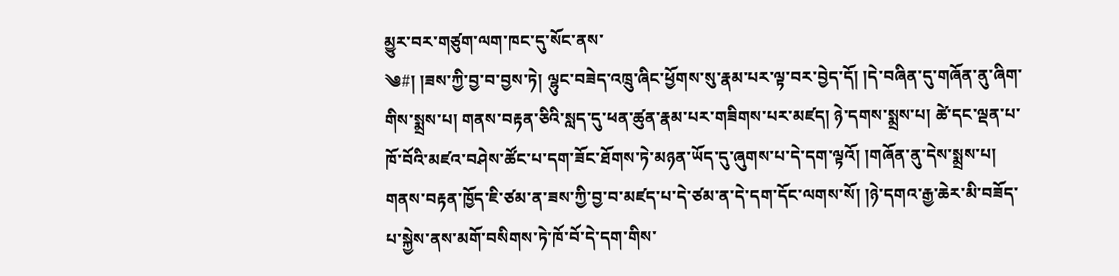མྱུར་བར་གཙུག་ལག་ཁང་དུ་སོང་ནས་
༄#། །ཟས་ཀྱི་བྱ་བ་བྱས་ཏེ། ལྷུང་བཟེད་འཁྲུ་ཞིང་ཕྱོགས་སུ་རྣམ་པར་ལྟ་བར་བྱེད་དོ། །དེ་བཞིན་དུ་གཞོན་ནུ་ཞིག་གིས་སྨྲས་པ། གནས་བརྟན་ཅིའི་སླད་དུ་ཕན་ཚུན་རྣམ་པར་གཟིགས་པར་མཛད། ཉེ་དགས་སྨྲས་པ། ཚེ་དང་ལྡན་པ་ཁོ་བོའི་མཛའ་བཤེས་ཚོང་པ་དག་ཟོང་ཐོགས་ཏེ་མཉན་ཡོད་དུ་ཞུགས་པ་དེ་དག་ལྟའོ། །གཞོན་ནུ་དེས་སྨྲས་པ། གནས་བརྟན་ཁྱོད་ཇི་ཙམ་ན་ཟས་ཀྱི་བྱ་བ་མཛད་པ་དེ་ཙམ་ན་དེ་དག་དོང་ལགས་སོ། །ཉེ་དགའ་རྒྱ་ཆེར་མི་བཟོད་པ་སྐྱེས་ནས་མགོ་བསིགས་ཏེ་ཁོ་བོ་དེ་དག་གིས་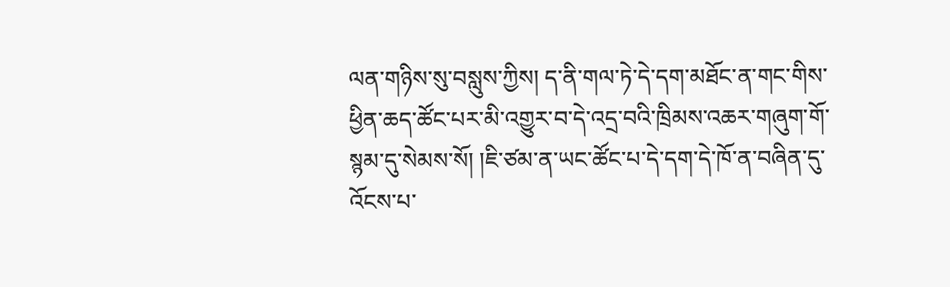ལན་གཉིས་སུ་བསླུས་ཀྱིས། ད་ནི་གལ་ཏེ་དེ་དག་མཐོང་ན་གང་གིས་ཕྱིན་ཆད་ཚོང་པར་མི་འགྱུར་བ་དེ་འདྲ་བའི་ཁྲིམས་འཆར་གཞུག་གོ་སྙམ་དུ་སེམས་སོ། །ཇི་ཙམ་ན་ཡང་ཚོང་པ་དེ་དག་དེ་ཁོ་ན་བཞིན་དུ་འོངས་པ་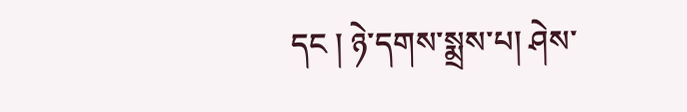དང ། ཉེ་དགས་སྨྲས་པ། ཤེས་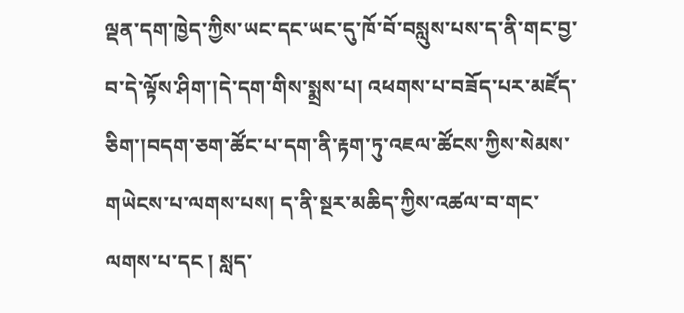ལྡན་དག་ཁྱེད་ཀྱིས་ཡང་དང་ཡང་དུ་ཁོ་བོ་བསླུས་པས་ད་ནི་གང་བྱ་བ་དེ་ལྟོས་ཤིག་།དེ་དག་གིས་སྨྲས་པ། འཕགས་པ་བཟོད་པར་མཛོད་ཅིག་།བདག་ཅག་ཚོང་པ་དག་ནི་རྟག་ཏུ་འཇལ་ཚོངས་ཀྱིས་སེམས་གཡེངས་པ་ལགས་པས། ད་ནི་སྔར་མཆིད་ཀྱིས་འཚལ་བ་གང་ལགས་པ་དང ། སླད་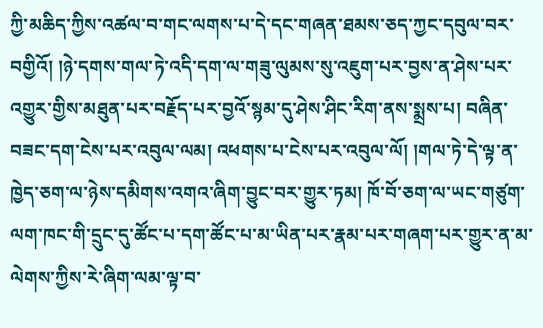ཀྱི་མཆིད་ཀྱིས་འཚལ་བ་གང་ལགས་པ་དེ་དང་གཞན་ཐམས་ཅད་ཀྱང་དབུལ་བར་བགྱིའོ། །ཉེ་དགས་གལ་ཏེ་འདི་དག་ལ་གཟུ་ལུམས་སུ་འཇུག་པར་བྱས་ན་ཤེས་པར་འགྱུར་གྱིས་མཐུན་པར་བརྗོད་པར་བྱའོ་སྙམ་དུ་ཤེས་ཤིང་རིག་ནས་སྨྲས་པ། བཞིན་
བཟང་དག་ངེས་པར་འབུལ་ལམ། འཕགས་པ་ངེས་པར་འབུལ་ལོ། །གལ་ཏེ་དེ་ལྟ་ན་ཁྱེད་ཅག་ལ་ཉེས་དམིགས་འགའ་ཞིག་བྱུང་བར་གྱུར་ཏམ། ཁོ་བོ་ཅག་ལ་ཡང་གཙུག་ལག་ཁང་གི་དྲུང་དུ་ཚོང་པ་དག་ཚོང་པ་མ་ཡིན་པར་རྣམ་པར་གཞག་པར་གྱུར་ན་མ་ལེགས་ཀྱིས་རེ་ཞིག་ལམ་ལྟ་བ་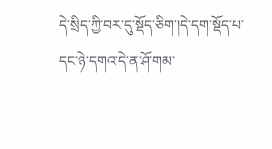དེ་སྲིད་ཀྱི་བར་དུ་སྡོད་ཅིག་།དེ་དག་སྡོད་པ་དང་ཉེ་དགའ་དེ་ན་ཤོ་གམ་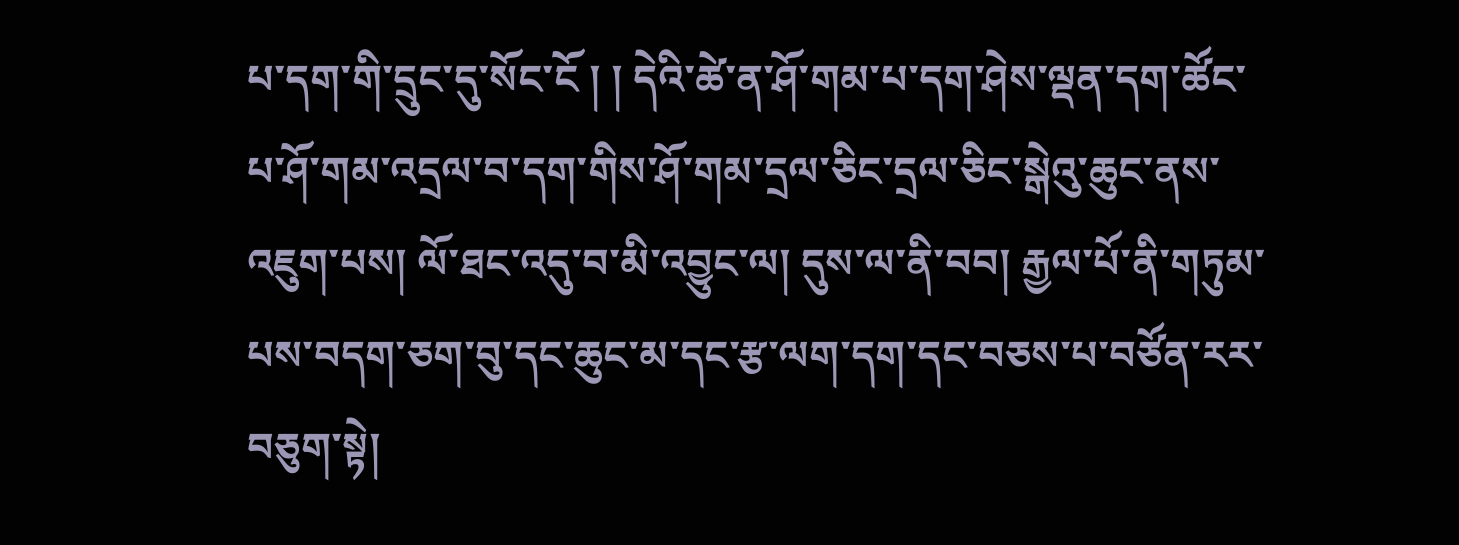པ་དག་གི་དྲུང་དུ་སོང་ངོ ། ། དེའི་ཚེ་ན་ཤོ་གམ་པ་དག་ཤེས་ལྡན་དག་ཚོང་པ་ཤོ་གམ་འདྲལ་བ་དག་གིས་ཤོ་གམ་དྲལ་ཅིང་དྲལ་ཅིང་སྒེའུ་ཆུང་ནས་འཇུག་པས། ལོ་ཐང་འདུ་བ་མི་འབྱུང་ལ། དུས་ལ་ནི་བབ། རྒྱལ་པོ་ནི་གཏུམ་པས་བདག་ཅག་བུ་དང་ཆུང་མ་དང་རྩ་ལག་དག་དང་བཅས་པ་བཙོན་རར་བཅུག་སྟེ།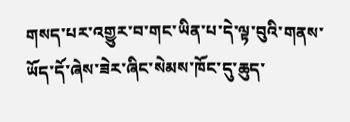གསད་པར་འགྱུར་བ་གང་ཡིན་པ་དེ་ལྟ་བུའི་གནས་ཡོད་དོ་ཞེས་ཟེར་ཞིང་སེམས་ཁོང་དུ་ཆུད་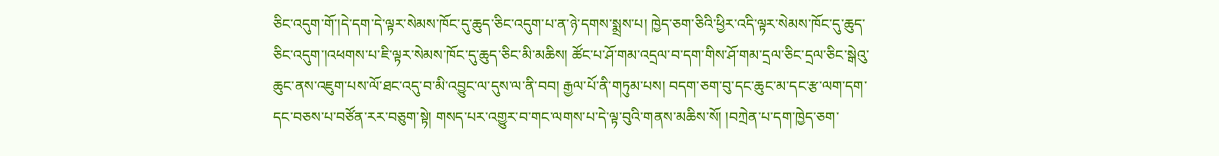ཅིང་འདུག་གོ་།དེ་དག་དེ་ལྟར་སེམས་ཁོང་དུ་ཆུད་ཅིང་འདུག་པ་ན་ཉེ་དགས་སྨྲས་པ། ཁྱེད་ཅག་ཅིའི་ཕྱིར་འདི་ལྟར་སེམས་ཁོང་དུ་ཆུད་ཅིང་འདུག་།འཕགས་པ་ཇི་ལྟར་སེམས་ཁོང་དུ་ཆུད་ཅིང་མི་མཆིས། ཚོང་པ་ཤོ་གམ་འདྲལ་བ་དག་གིས་ཤོ་གམ་དྲལ་ཅིང་དྲལ་ཅིང་སྒེའུ་ཆུང་ནས་འཇུག་པས་ལོ་ཐང་འདུ་བ་མི་འབྱུང་ལ་དུས་ལ་ནི་བབ། རྒྱལ་པོ་ནི་གཏུམ་པས། བདག་ཅག་བུ་དང་ཆུང་མ་དང་རྩ་ལག་དག་དང་བཅས་པ་བཙོན་རར་བཅུག་སྟེ། གསད་པར་འགྱུར་བ་གང་ལགས་པ་དེ་ལྟ་བུའི་གནས་མཆིས་སོ། །བཀྲེན་པ་དག་ཁྱེད་ཅག་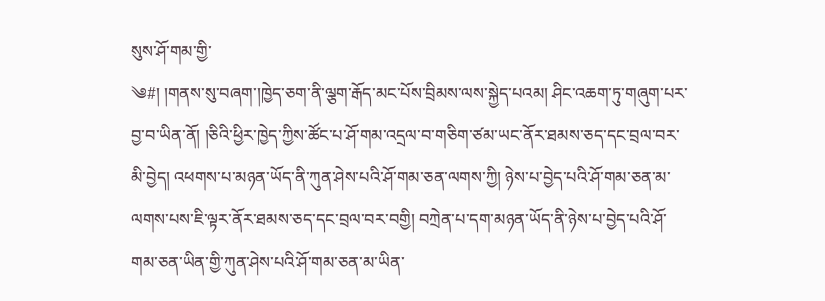སུས་ཤོ་གམ་གྱི་
༄#། །གནས་སུ་བཞག་།ཁྱེད་ཅག་ནི་ལྕག་རྒོད་མང་པོས་བྲིམས་ལས་སྐྱེད་པའམ། ཤིང་འཆག་ཏུ་གཞུག་པར་བྱ་བ་ཡིན་ནོ། །ཅིའི་ཕྱིར་ཁྱེད་ཀྱིས་ཚོང་པ་ཤོ་གམ་འདྲལ་བ་གཅིག་ཙམ་ཡང་ནོར་ཐམས་ཅད་དང་བྲལ་བར་མི་བྱེད། འཕགས་པ་མཉན་ཡོད་ནི་ཀུན་ཤེས་པའི་ཤོ་གམ་ཅན་ལགས་ཀྱི། ཉེས་པ་བྱེད་པའི་ཤོ་གམ་ཅན་མ་ལགས་པས་ཇི་ལྟར་ནོར་ཐམས་ཅད་དང་བྲལ་བར་བགྱི། བཀྲེན་པ་དག་མཉན་ཡོད་ནི་ཉེས་པ་བྱེད་པའི་ཤོ་གམ་ཅན་ཡིན་གྱི་ཀུན་ཤེས་པའི་ཤོ་གམ་ཅན་མ་ཡིན་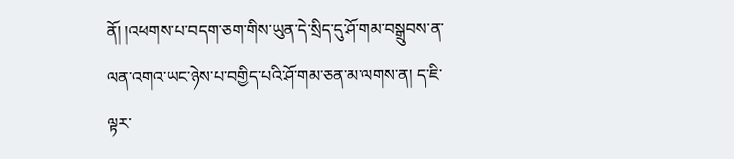ནོ། །འཕགས་པ་བདག་ཅག་གིས་ཡུན་དེ་སྲིད་དུ་ཤོ་གམ་བསྒྲུབས་ན་ལན་འགའ་ཡང་ཉེས་པ་བགྱིད་པའི་ཤོ་གམ་ཅན་མ་ལགས་ན། ད་ཇི་ལྟར་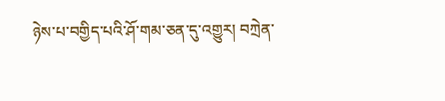ཉེས་པ་བགྱིད་པའི་ཤོ་གམ་ཅན་དུ་འགྱུར། བཀྲེན་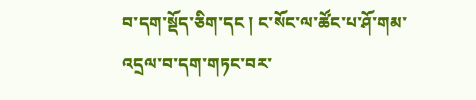བ་དག་སྡོད་ཅིག་དང ། ང་སོང་ལ་ཚོང་པ་ཤོ་གམ་འདྲལ་བ་དག་གཏང་བར་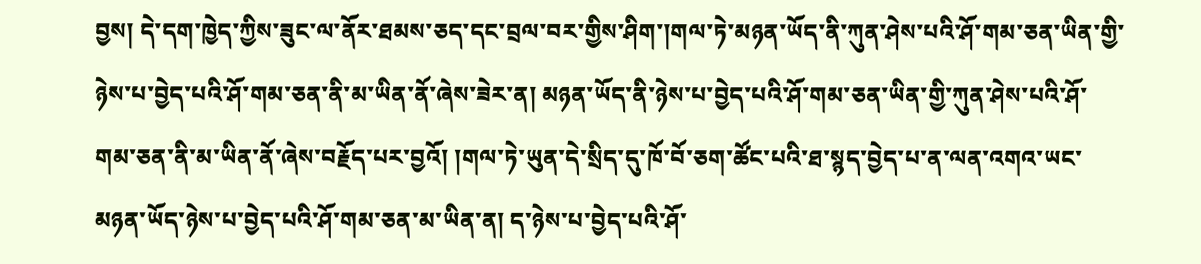བྱས། དེ་དག་ཁྱེད་ཀྱིས་ཟུང་ལ་ནོར་ཐམས་ཅད་དང་བྲལ་བར་གྱིས་ཤིག་།གལ་ཏེ་མཉན་ཡོད་ནི་ཀུན་ཤེས་པའི་ཤོ་གམ་ཅན་ཡིན་གྱི་ཉེས་པ་བྱེད་པའི་ཤོ་གམ་ཅན་ནི་མ་ཡིན་ནོ་ཞེས་ཟེར་ན། མཉན་ཡོད་ནི་ཉེས་པ་བྱེད་པའི་ཤོ་གམ་ཅན་ཡིན་གྱི་ཀུན་ཤེས་པའི་ཤོ་གམ་ཅན་ནི་མ་ཡིན་ནོ་ཞེས་བརྗོད་པར་བྱའོ། །གལ་ཏེ་ཡུན་དེ་སྲིད་དུ་ཁོ་བོ་ཅག་ཚོང་པའི་ཐ་སྙད་བྱེད་པ་ན་ལན་འགའ་ཡང་མཉན་ཡོད་ཉེས་པ་བྱེད་པའི་ཤོ་གམ་ཅན་མ་ཡིན་ན། ད་ཉེས་པ་བྱེད་པའི་ཤོ་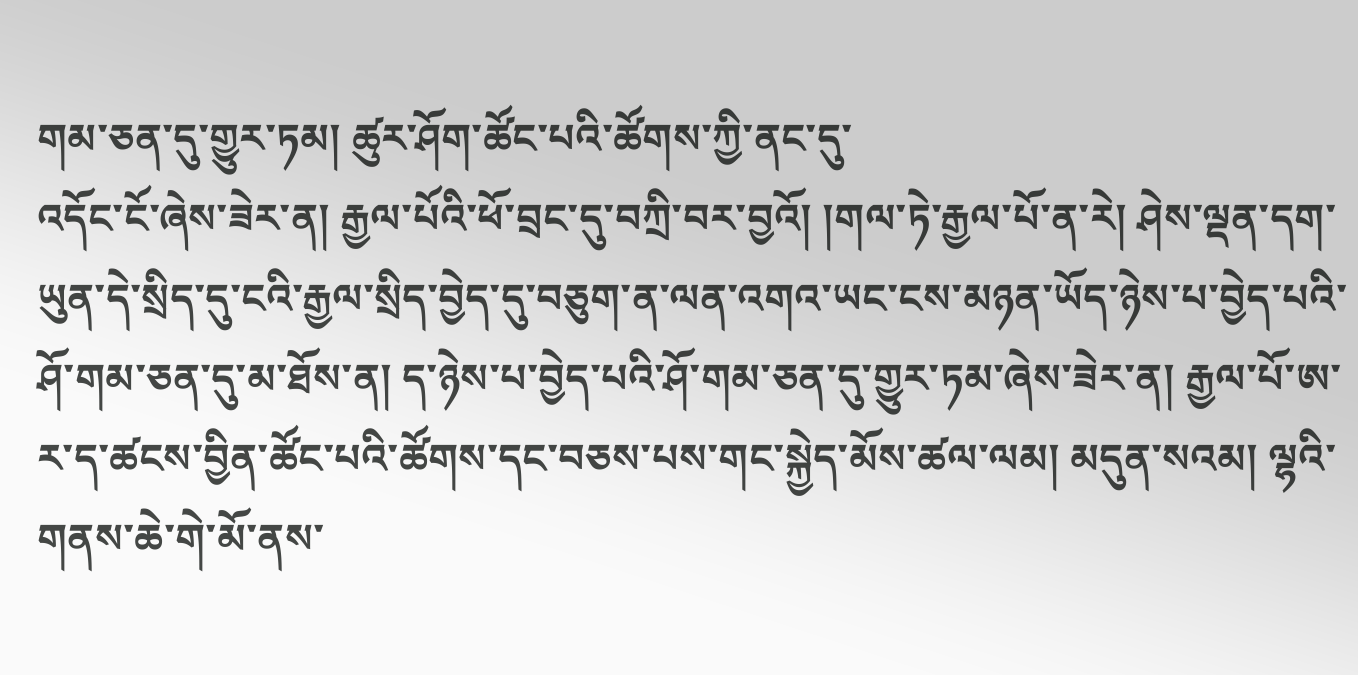གམ་ཅན་དུ་གྱུར་ཏམ། ཚུར་ཤོག་ཚོང་པའི་ཚོགས་ཀྱི་ནང་དུ་
འདོང་ངོ་ཞེས་ཟེར་ན། རྒྱལ་པོའི་ཕོ་བྲང་དུ་བཀྲི་བར་བྱའོ། །གལ་ཏེ་རྒྱལ་པོ་ན་རེ། ཤེས་ལྡན་དག་ཡུན་དེ་སྲིད་དུ་ངའི་རྒྱལ་སྲིད་བྱེད་དུ་བཅུག་ན་ལན་འགའ་ཡང་ངས་མཉན་ཡོད་ཉེས་པ་བྱེད་པའི་ཤོ་གམ་ཅན་དུ་མ་ཐོས་ན། ད་ཉེས་པ་བྱེད་པའི་ཤོ་གམ་ཅན་དུ་གྱུར་ཏམ་ཞེས་ཟེར་ན། རྒྱལ་པོ་ཨ་ར་ད་ཚངས་བྱིན་ཚོང་པའི་ཚོགས་དང་བཅས་པས་གང་སྐྱེད་མོས་ཚལ་ལམ། མདུན་སའམ། ལྷའི་གནས་ཆེ་གེ་མོ་ནས་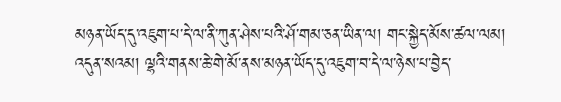མཉན་ཡོད་དུ་འཇུག་པ་དེ་ལ་ནི་ཀུན་ཤེས་པའི་ཤོ་གམ་ཅན་ཡིན་ལ། གང་སྐྱེད་མོས་ཚལ་ལམ། འདུན་སའམ། ལྷའི་གནས་ཆེ་གེ་མོ་ནས་མཉན་ཡོད་དུ་འཇུག་བ་དེ་ལ་ཉེས་པ་བྱེད་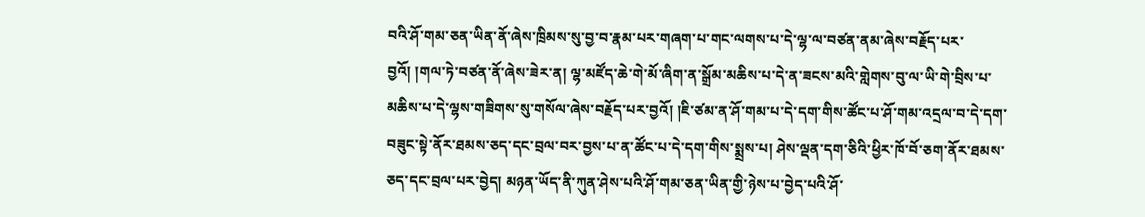བའི་ཤོ་གམ་ཅན་ཡིན་ནོ་ཞེས་ཁྲིམས་སུ་བྱ་བ་རྣམ་པར་གཞག་པ་གང་ལགས་པ་དེ་ལྷ་ལ་བཙན་ནམ་ཞེས་བརྗོད་པར་བྱའོ། །གལ་ཏེ་བཙན་ནོ་ཞེས་ཟེར་ན། ལྷ་མཛོད་ཆེ་གེ་མོ་ཞིག་ན་སྒྲོམ་མཆིས་པ་དེ་ན་ཟངས་མའི་གླེགས་བུ་ལ་ཡི་གེ་བྲིས་པ་མཆིས་པ་དེ་ལྷས་གཟིགས་སུ་གསོལ་ཞེས་བརྗོད་པར་བྱའོ། །ཇི་ཙམ་ན་ཤོ་གམ་པ་དེ་དག་གིས་ཚོང་པ་ཤོ་གམ་འདྲལ་བ་དེ་དག་བཟུང་སྟེ་ནོར་ཐམས་ཅད་དང་བྲལ་བར་བྱས་པ་ན་ཚོང་པ་དེ་དག་གིས་སྨྲས་པ། ཤེས་ལྡན་དག་ཅིའི་ཕྱིར་ཁོ་བོ་ཅག་ནོར་ཐམས་ཅད་དང་བྲལ་པར་བྱེད། མཉན་ཡོད་ནི་ཀུན་ཤེས་པའི་ཤོ་གམ་ཅན་ཡིན་གྱི་ཉེས་པ་བྱེད་པའི་ཤོ་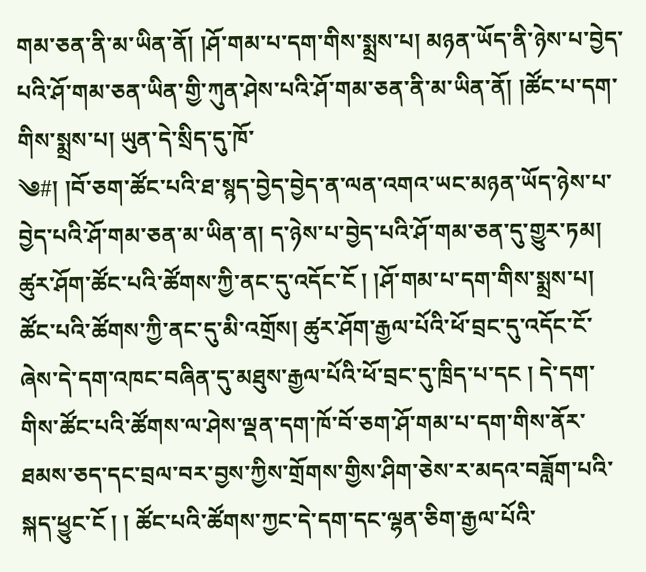གམ་ཅན་ནི་མ་ཡིན་ནོ། །ཤོ་གམ་པ་དག་གིས་སྨྲས་པ། མཉན་ཡོད་ནི་ཉེས་པ་བྱེད་པའི་ཤོ་གམ་ཅན་ཡིན་གྱི་ཀུན་ཤེས་པའི་ཤོ་གམ་ཅན་ནི་མ་ཡིན་ནོ། །ཚོང་པ་དག་གིས་སྨྲས་པ། ཡུན་དེ་སྲིད་དུ་ཁོ་
༄#། །བོ་ཅག་ཚོང་པའི་ཐ་སྙད་བྱེད་བྱེད་ན་ལན་འགའ་ཡང་མཉན་ཡོད་ཉེས་པ་བྱེད་པའི་ཤོ་གམ་ཅན་མ་ཡིན་ན། ད་ཉེས་པ་བྱེད་པའི་ཤོ་གམ་ཅན་དུ་གྱུར་ཏམ། ཚུར་ཤོག་ཚོང་པའི་ཚོགས་ཀྱི་ནང་དུ་འདོང་ངོ ། །ཤོ་གམ་པ་དག་གིས་སྨྲས་པ། ཚོང་པའི་ཚོགས་ཀྱི་ནང་དུ་མི་འགྲོས། ཚུར་ཤོག་རྒྱལ་པོའི་ཕོ་བྲང་དུ་འདོང་ངོ་ཞེས་དེ་དག་འཁང་བཞིན་དུ་མཐུས་རྒྱལ་པོའི་ཕོ་བྲང་དུ་ཁྲིད་པ་དང ། དེ་དག་གིས་ཚོང་པའི་ཚོགས་ལ་ཤེས་ལྡན་དག་ཁོ་བོ་ཅག་ཤོ་གམ་པ་དག་གིས་ནོར་ཐམས་ཅད་དང་བྲལ་བར་བྱས་ཀྱིས་གྲོགས་གྱིས་ཤིག་ཅེས་ར་མདའ་བཟློག་པའི་སྐད་ཕྱུང་ངོ ། ། ཚོང་པའི་ཚོགས་ཀྱང་དེ་དག་དང་ལྷན་ཅིག་རྒྱལ་པོའི་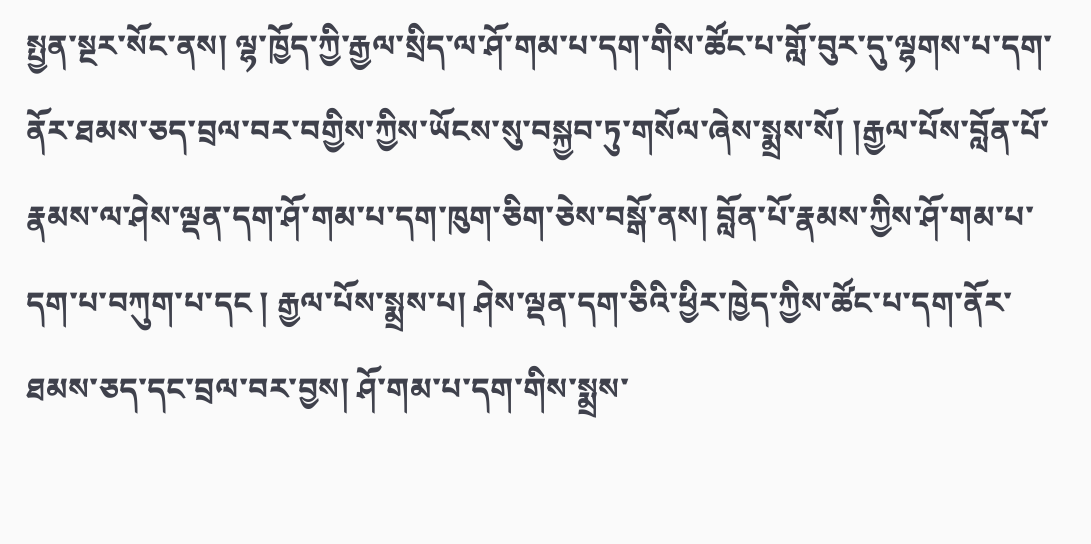སྤྱན་སྔར་སོང་ནས། ལྷ་ཁྱོད་ཀྱི་རྒྱལ་སྲིད་ལ་ཤོ་གམ་པ་དག་གིས་ཚོང་པ་གློ་བུར་དུ་ལྷགས་པ་དག་ནོར་ཐམས་ཅད་བྲལ་བར་བགྱིས་ཀྱིས་ཡོངས་སུ་བསྐྱབ་ཏུ་གསོལ་ཞེས་སྨྲས་སོ། །རྒྱལ་པོས་བློན་པོ་རྣམས་ལ་ཤེས་ལྡན་དག་ཤོ་གམ་པ་དག་ཁུག་ཅིག་ཅེས་བསྒོ་ནས། བློན་པོ་རྣམས་ཀྱིས་ཤོ་གམ་པ་དག་པ་བཀུག་པ་དང ། རྒྱལ་པོས་སྨྲས་པ། ཤེས་ལྡན་དག་ཅིའི་ཕྱིར་ཁྱེད་ཀྱིས་ཚོང་པ་དག་ནོར་ཐམས་ཅད་དང་བྲལ་བར་བྱས། ཤོ་གམ་པ་དག་གིས་སྨྲས་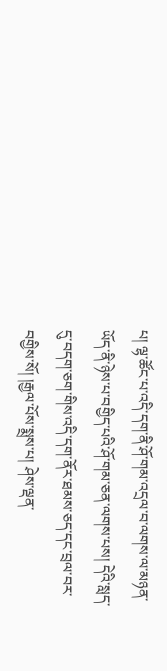པ། ལྷ་ཚོང་པ་འདི་དག་ནི་ཤོ་གམ་འདྲལ་བ་ལགས་ལ་མཉན་ཡོད་ནི་ཉེས་པ་བགྱིད་པའི་ཤོ་གམ་ཅན་ལགས་པས། དེའི་སླད་དུ་བདག་ཅག་གིས་འདི་དག་ནོར་ཐམས་ཅད་དང་བྲལ་བར་བགྱིས་སོ། །རྒྱལ་པོས་སྨྲས་པ། ཤེས་ལྡན་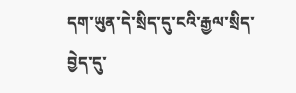དག་ཡུན་དེ་སྲིད་དུ་ངའི་རྒྱལ་སྲིད་བྱེད་དུ་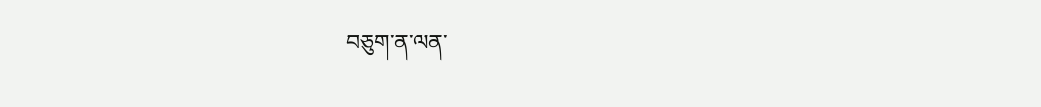བཅུག་ན་ལན་